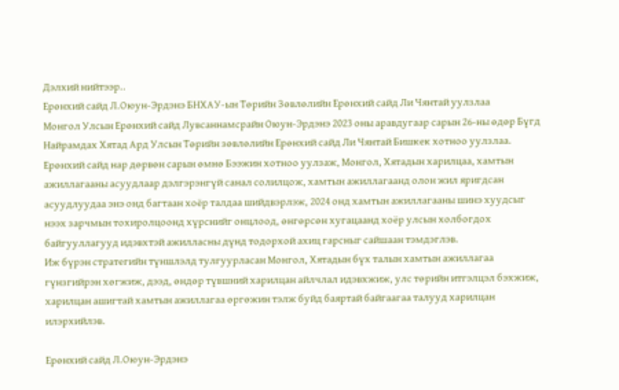Дэлхий нийтээр..
Ерөнхий сайд Л.Оюун-Эрдэнэ БНХАУ-ын Төрийн Зөвлөлийн Ерөнхий сайд Ли Чянтай уулзлаа
Монгол Улсын Ерөнхий сайд Лувсаннамсрайн Оюун-Эрдэнэ 2023 оны аравдугаар сарын 26-ны өдөр Бүгд Найрамдах Хятад Ард Улсын Төрийн зөвлөлийн Ерөнхий сайд Ли Чянтай Бишкек хотноо уулзлаа.
Ерөнхий сайд нар дөрвөн сарын өмнө Бээжин хотноо уулзаж, Монгол, Хятадын харилцаа, хамтын ажиллагааны асуудлаар дэлгэрэнгүй санал солилцож, хамтын ажиллагаанд олон жил яригдсан асуудлуудаа энэ онд багтаан хоёр талдаа шийдвэрлэж, 2024 онд хамтын ажиллагааны шинэ хуудсыг нээх зарчмын тохиролцоонд хүрснийг онцлоод, өнгөрсөн хугацаанд хоёр улсын холбогдох байгууллагууд идэвхтэй ажилласны дүнд тодорхой ахиц гарсныг сайшаан тэмдэглэв.
Иж бүрэн стратегийн түншлэлд тулгуурласан Монгол, Хятадын бүх талын хамтын ажиллагаа гүнзгийрэн хөгжиж, дээд, өндөр түвшний харилцан айлчлал идэвхжиж, улс төрийн итгэлцэл бэхжиж, харилцан ашигтай хамтын ажиллагаа өргөжин тэлж буйд баяртай байгаагаа талууд харилцан илэрхийлэв.

Ерөнхий сайд Л.Оюун-Эрдэнэ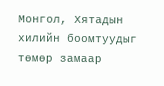Монгол, Хятадын хилийн боомтуудыг төмөр замаар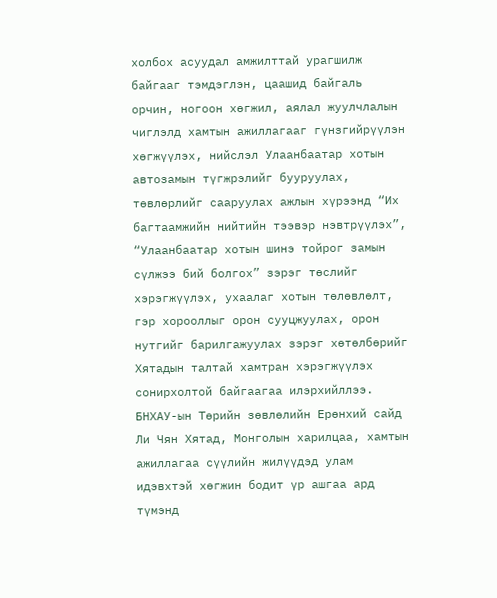холбох асуудал амжилттай урагшилж байгааг тэмдэглэн, цаашид байгаль орчин, ногоон хөгжил, аялал жуулчлалын чиглэлд хамтын ажиллагааг гүнзгийрүүлэн хөгжүүлэх, нийслэл Улаанбаатар хотын автозамын түгжрэлийг бууруулах, төвлөрлийг сааруулах ажлын хүрээнд “Их багтаамжийн нийтийн тээвэр нэвтрүүлэх”, “Улаанбаатар хотын шинэ тойрог замын сүлжээ бий болгох” зэрэг төслийг хэрэгжүүлэх, ухаалаг хотын төлөвлөлт, гэр хорооллыг орон сууцжуулах, орон нутгийг барилгажуулах зэрэг хөтөлбөрийг Хятадын талтай хамтран хэрэгжүүлэх сонирхолтой байгаагаа илэрхийллээ.
БНХАУ-ын Төрийн зөвлөлийн Ерөнхий сайд Ли Чян Хятад, Монголын харилцаа, хамтын ажиллагаа сүүлийн жилүүдэд улам идэвхтэй хөгжин бодит үр ашгаа ард түмэнд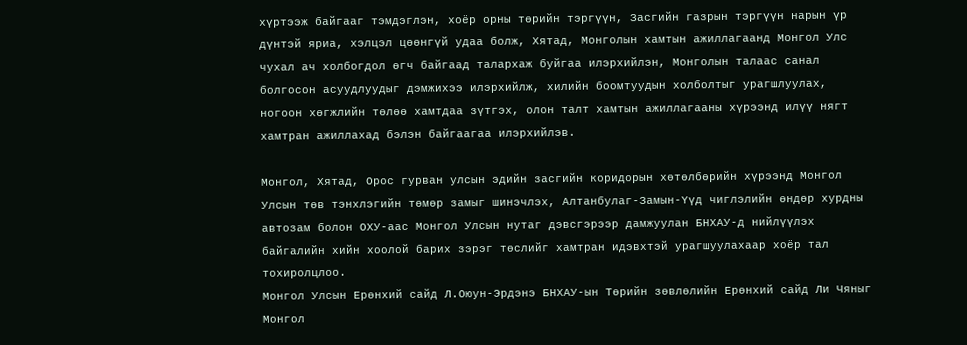хүртээж байгааг тэмдэглэн, хоёр орны төрийн тэргүүн, Засгийн газрын тэргүүн нарын үр дүнтэй яриа, хэлцэл цөөнгүй удаа болж, Хятад, Монголын хамтын ажиллагаанд Монгол Улс чухал ач холбогдол өгч байгаад талархаж буйгаа илэрхийлэн, Монголын талаас санал болгосон асуудлуудыг дэмжихээ илэрхийлж, хилийн боомтуудын холболтыг урагшлуулах, ногоон хөгжлийн төлөө хамтдаа зүтгэх, олон талт хамтын ажиллагааны хүрээнд илүү нягт хамтран ажиллахад бэлэн байгаагаа илэрхийлэв.

Монгол, Хятад, Орос гурван улсын эдийн засгийн коридорын хөтөлбөрийн хүрээнд Монгол Улсын төв тэнхлэгийн төмөр замыг шинэчлэх, Алтанбулаг-Замын-Үүд чиглэлийн өндөр хурдны автозам болон ОХУ-аас Монгол Улсын нутаг дэвсгэрээр дамжуулан БНХАУ-д нийлүүлэх байгалийн хийн хоолой барих зэрэг төслийг хамтран идэвхтэй урагшуулахаар хоёр тал тохиролцлоо.
Монгол Улсын Ерөнхий сайд Л.Оюун-Эрдэнэ БНХАУ-ын Төрийн зөвлөлийн Ерөнхий сайд Ли Чяныг Монгол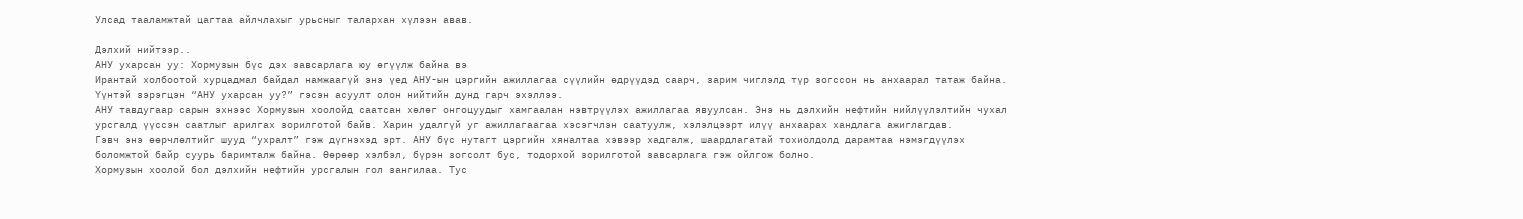Улсад тааламжтай цагтаа айлчлахыг урьсныг талархан хүлээн авав.

Дэлхий нийтээр..
АНУ ухарсан уу: Хормузын бүс дэх завсарлага юу өгүүлж байна вэ
Ирантай холбоотой хурцадмал байдал намжаагүй энэ үед АНУ-ын цэргийн ажиллагаа сүүлийн өдрүүдэд саарч, зарим чиглэлд түр зогссон нь анхаарал татаж байна. Үүнтэй зэрэгцэн “АНУ ухарсан уу?” гэсэн асуулт олон нийтийн дунд гарч эхэллээ.
АНУ тавдугаар сарын эхнээс Хормузын хоолойд саатсан хөлөг онгоцуудыг хамгаалан нэвтрүүлэх ажиллагаа явуулсан. Энэ нь дэлхийн нефтийн нийлүүлэлтийн чухал урсгалд үүссэн саатлыг арилгах зорилготой байв. Харин удалгүй уг ажиллагаагаа хэсэгчлэн саатуулж, хэлэлцээрт илүү анхаарах хандлага ажиглагдав.
Гэвч энэ өөрчлөлтийг шууд “ухралт” гэж дүгнэхэд эрт. АНУ бүс нутагт цэргийн хяналтаа хэвээр хадгалж, шаардлагатай тохиолдолд дарамтаа нэмэгдүүлэх боломжтой байр суурь баримталж байна. Өөрөөр хэлбэл, бүрэн зогсолт бус, тодорхой зорилготой завсарлага гэж ойлгож болно.
Хормузын хоолой бол дэлхийн нефтийн урсгалын гол зангилаа. Тус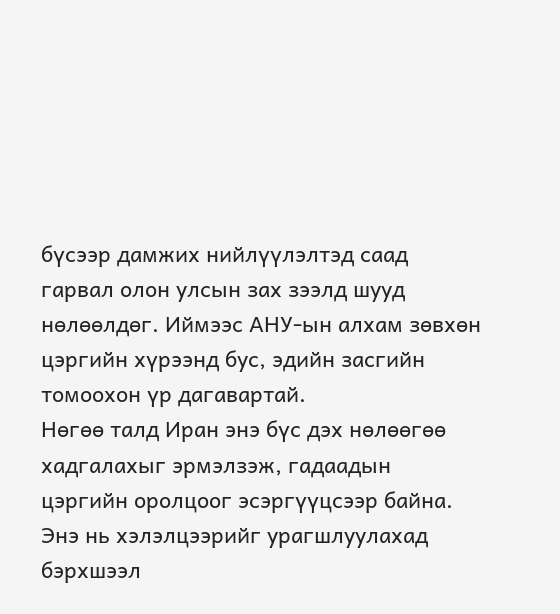бүсээр дамжих нийлүүлэлтэд саад гарвал олон улсын зах зээлд шууд нөлөөлдөг. Иймээс АНУ-ын алхам зөвхөн цэргийн хүрээнд бус, эдийн засгийн томоохон үр дагавартай.
Нөгөө талд Иран энэ бүс дэх нөлөөгөө хадгалахыг эрмэлзэж, гадаадын цэргийн оролцоог эсэргүүцсээр байна. Энэ нь хэлэлцээрийг урагшлуулахад бэрхшээл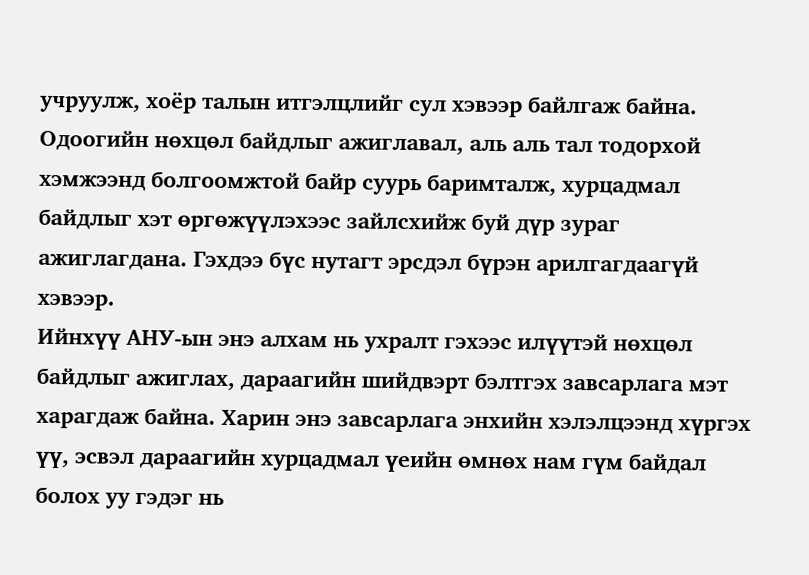учруулж, хоёр талын итгэлцлийг сул хэвээр байлгаж байна.
Одоогийн нөхцөл байдлыг ажиглавал, аль аль тал тодорхой хэмжээнд болгоомжтой байр суурь баримталж, хурцадмал байдлыг хэт өргөжүүлэхээс зайлсхийж буй дүр зураг ажиглагдана. Гэхдээ бүс нутагт эрсдэл бүрэн арилгагдаагүй хэвээр.
Ийнхүү АНУ-ын энэ алхам нь ухралт гэхээс илүүтэй нөхцөл байдлыг ажиглах, дараагийн шийдвэрт бэлтгэх завсарлага мэт харагдаж байна. Харин энэ завсарлага энхийн хэлэлцээнд хүргэх үү, эсвэл дараагийн хурцадмал үеийн өмнөх нам гүм байдал болох уу гэдэг нь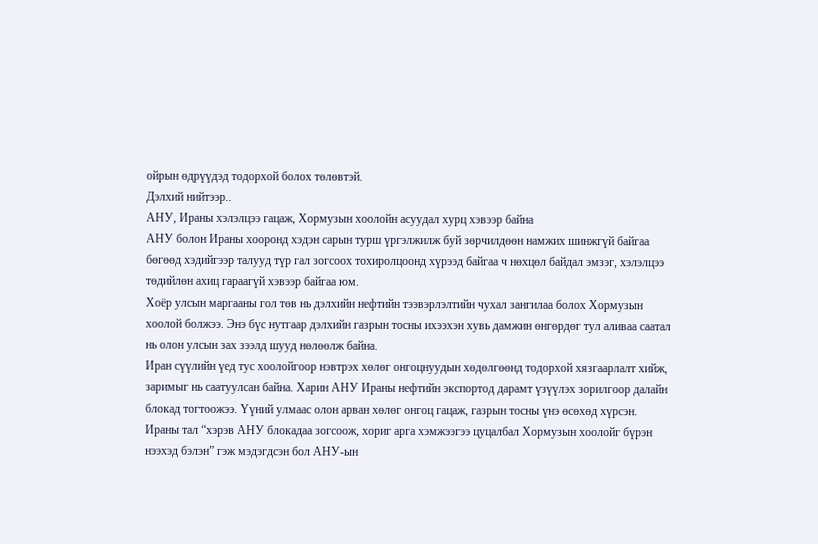ойрын өдрүүдэд тодорхой болох төлөвтэй.
Дэлхий нийтээр..
АНУ, Ираны хэлэлцээ гацаж, Хормузын хоолойн асуудал хурц хэвээр байна
АНУ болон Ираны хооронд хэдэн сарын турш үргэлжилж буй зөрчилдөөн намжих шинжгүй байгаа бөгөөд хэдийгээр талууд түр гал зогсоох тохиролцоонд хүрээд байгаа ч нөхцөл байдал эмзэг, хэлэлцээ төдийлөн ахиц гараагүй хэвээр байгаа юм.
Хоёр улсын маргааны гол төв нь дэлхийн нефтийн тээвэрлэлтийн чухал зангилаа болох Хормузын хоолой болжээ. Энэ бүс нутгаар дэлхийн газрын тосны ихээхэн хувь дамжин өнгөрдөг тул аливаа саатал нь олон улсын зах зээлд шууд нөлөөлж байна.
Иран сүүлийн үед тус хоолойгоор нэвтрэх хөлөг онгоцнуудын хөдөлгөөнд тодорхой хязгаарлалт хийж, заримыг нь саатуулсан байна. Харин АНУ Ираны нефтийн экспортод дарамт үзүүлэх зорилгоор далайн блокад тогтоожээ. Үүний улмаас олон арван хөлөг онгоц гацаж, газрын тосны үнэ өсөхөд хүрсэн.
Ираны тал “хэрэв АНУ блокадаа зогсоож, хориг арга хэмжээгээ цуцалбал Хормузын хоолойг бүрэн нээхэд бэлэн” гэж мэдэгдсэн бол АНУ-ын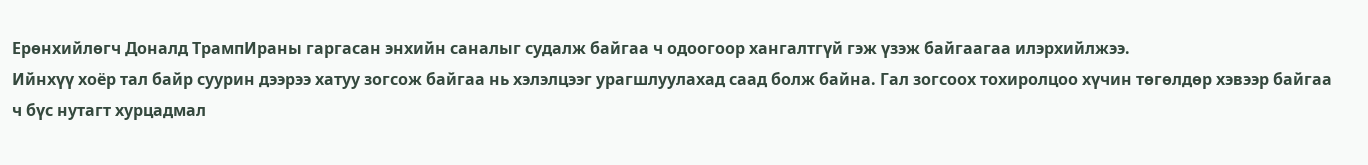Ерөнхийлөгч Доналд ТрампИраны гаргасан энхийн саналыг судалж байгаа ч одоогоор хангалтгүй гэж үзэж байгаагаа илэрхийлжээ.
Ийнхүү хоёр тал байр суурин дээрээ хатуу зогсож байгаа нь хэлэлцээг урагшлуулахад саад болж байна. Гал зогсоох тохиролцоо хүчин төгөлдөр хэвээр байгаа ч бүс нутагт хурцадмал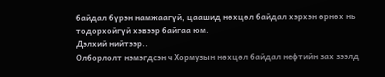байдал бүрэн намжаагүй, цаашид нөхцөл байдал хэрхэн өрнөх нь тодорхойгүй хэвээр байгаа юм.
Дэлхий нийтээр..
Олборлолт нэмэгдсэн ч Хормузын нөхцөл байдал нефтийн зах зээлд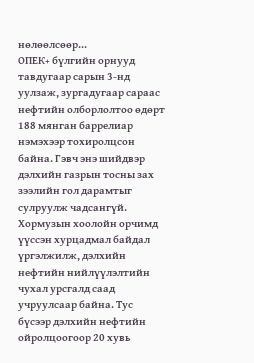нөлөөлсөөр...
ОПЕК+ бүлгийн орнууд тавдугаар сарын 3-нд уулзаж, зургадугаар сараас нефтийн олборлолтоо өдөрт 188 мянган баррелиар нэмэхээр тохиролцсон байна. Гэвч энэ шийдвэр дэлхийн газрын тосны зах зээлийн гол дарамтыг сулруулж чадсангүй.
Хормузын хоолойн орчимд үүссэн хурцадмал байдал үргэлжилж, дэлхийн нефтийн нийлүүлэлтийн чухал урсгалд саад учруулсаар байна. Тус бүсээр дэлхийн нефтийн ойролцоогоор 20 хувь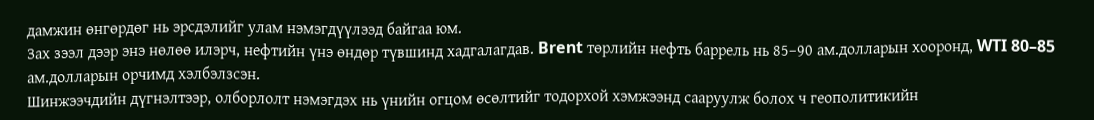дамжин өнгөрдөг нь эрсдэлийг улам нэмэгдүүлээд байгаа юм.
Зах зээл дээр энэ нөлөө илэрч, нефтийн үнэ өндөр түвшинд хадгалагдав. Brent төрлийн нефть баррель нь 85–90 ам.долларын хооронд, WTI 80–85 ам.долларын орчимд хэлбэлзсэн.
Шинжээчдийн дүгнэлтээр, олборлолт нэмэгдэх нь үнийн огцом өсөлтийг тодорхой хэмжээнд сааруулж болох ч геополитикийн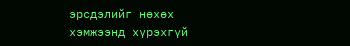эрсдэлийг нөхөх хэмжээнд хүрэхгүй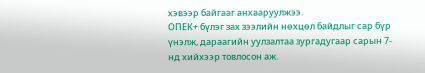хэвээр байгааг анхааруулжээ.
ОПЕК+ бүлэг зах зээлийн нөхцөл байдлыг сар бүр үнэлж, дараагийн уулзалтаа зургадугаар сарын 7-нд хийхээр товлосон аж.